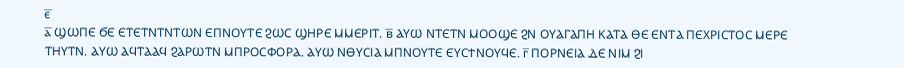ⲉ̅
ⲁ̅ ϢⲰⲠⲈ ϬⲈ ⲈⲦⲈⲦⲚⲦⲚⲦⲰⲚ ⲈⲠⲚⲞⲨⲦⲈ ϨⲰⲤ ϢⲎⲢⲈ ⲘⲘⲈⲢⲒⲦ. ⲃ̅ ⲀⲨⲰ ⲚⲦⲈⲦⲚ ⲘⲞⲞϢⲈ ϨⲚ ⲞⲨⲀⲄⲀⲠⲎ ⲔⲀⲦⲀ ⲐⲈ ⲈⲚⲦⲀ ⲠⲈⲬⲢⲒⲤⲦⲞⲤ ⲘⲈⲢⲈ ⲦⲎⲨⲦⲚ. ⲀⲨⲰ ⲀϤⲦⲀⲀϤ ϨⲀⲢⲰⲦⲚ ⲘⲠⲢⲞⲤⲪⲞⲢⲀ. ⲀⲨⲰ ⲚⲐⲨⲤⲒⲀ ⲘⲠⲚⲞⲨⲦⲈ ⲈⲨⲤϮⲚⲞⲨϤⲈ. ⲅ̅ ⲠⲞⲢⲚⲈⲒⲀ ⲆⲈ ⲚⲒⲘ ϨⲒ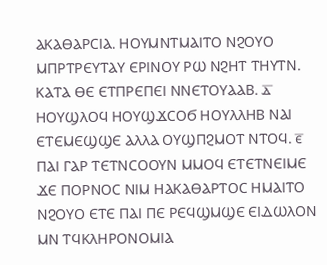ⲀⲔⲀⲐⲀⲢⲤⲒⲀ. ⲎⲞⲨⲘⲚⲦⲘⲀⲒⲦⲞ ⲚϨⲞⲨⲞ ⲘⲠⲢⲦⲢⲈⲨⲦⲀⲨ ⲈⲢⲒⲚⲞⲨ ⲢⲰ ⲚϨⲎⲦ ⲦⲎⲨⲦⲚ. ⲔⲀⲦⲀ ⲐⲈ ⲈⲦⲠⲢⲈⲠⲈⲒ ⲚⲚⲈⲦⲞⲨⲀⲀⲂ. ⲇ̅ ⲎⲞⲨϢⲖⲞϤ ⲎⲞⲨϢϪⲤⲞϬ ⲎⲞⲨⲖⲖⲎⲂ ⲚⲀⲒ ⲈⲦⲈⲘⲈϢϢⲈ ⲀⲖⲖⲀ ⲞⲨϢⲠϨⲘⲞⲦ ⲚⲦⲞϤ. ⲉ̅ ⲠⲀⲒ ⲄⲀⲢ ⲦⲈⲦⲚⲤⲞⲞⲨⲚ ⲘⲘⲞϤ ⲈⲦⲈⲦⲚⲈⲒⲘⲈ ϪⲈ ⲠⲞⲢⲚⲞⲤ ⲚⲒⲘ ⲎⲀⲔⲀⲐⲀⲢⲦⲞⲤ ⲎⲘⲀⲒⲦⲞ ⲚϨⲞⲨⲞ ⲈⲦⲈ ⲠⲀⲒ ⲠⲈ ⲢⲈϤϢⲘϢⲈ ⲈⲒⲆⲰⲖⲞⲚ ⲘⲚ ⲦϤⲔⲖⲎⲢⲞⲚⲞⲘⲒⲀ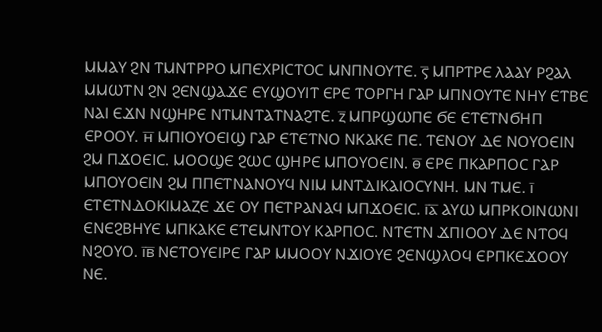ⲘⲘⲀⲨ ϨⲚ ⲦⲘⲚⲦⲢⲢⲞ ⲘⲠⲈⲬⲢⲒⲤⲦⲞⲤ ⲘⲚⲠⲚⲞⲨⲦⲈ. ⲋ̅ ⲘⲠⲢⲦⲢⲈ ⲖⲀⲀⲨ ⲢϨⲀⲖ ⲘⲘⲰⲦⲚ ϨⲚ ϨⲈⲚϢⲀϪⲈ ⲈⲨϢⲞⲨⲒⲦ ⲈⲢⲈ ⲦⲞⲢⲄⲎ ⲄⲀⲢ ⲘⲠⲚⲞⲨⲦⲈ ⲚⲎⲨ ⲈⲦⲂⲈ ⲚⲀⲒ ⲈϪⲚ ⲚϢⲎⲢⲈ ⲚⲦⲘⲚⲦⲀⲦⲚⲀϨⲦⲈ. ⲍ̅ ⲘⲠⲢϢⲰⲠⲈ ϬⲈ ⲈⲦⲈⲦⲚϬⲎⲠ ⲈⲢⲞⲞⲨ. ⲏ̅ ⲘⲠⲒⲞⲨⲞⲈⲒϢ ⲄⲀⲢ ⲈⲦⲈⲦⲚⲞ ⲚⲔⲀⲔⲈ ⲠⲈ. ⲦⲈⲚⲞⲨ ⲆⲈ ⲚⲞⲨⲞⲈⲒⲚ ϨⲘ ⲠϪⲞⲈⲒⲤ. ⲘⲞⲞϢⲈ ϨⲰⲤ ϢⲎⲢⲈ ⲘⲠⲞⲨⲞⲈⲒⲚ. ⲑ̅ ⲈⲢⲈ ⲠⲔⲀⲢⲠⲞⲤ ⲄⲀⲢ ⲘⲠⲞⲨⲞⲈⲒⲚ ϨⲘ ⲠⲠⲈⲦⲚⲀⲚⲞⲨϤ ⲚⲒⲘ ⲘⲚⲦⲆⲒⲔⲀⲒⲞⲤⲨⲚⲎ. ⲘⲚ ⲦⲘⲈ. ⲓ̅ ⲈⲦⲈⲦⲚⲆⲞⲔⲒⲘⲀⲌⲈ ϪⲈ ⲞⲨ ⲠⲈⲦⲢⲀⲚⲀϤ ⲘⲠϪⲞⲈⲒⲤ. ⲓ̅ⲁ̅ ⲀⲨⲰ ⲘⲠⲢⲔⲞⲒⲚⲰⲚⲒ ⲈⲚⲈϨⲂⲎⲨⲈ ⲘⲠⲔⲀⲔⲈ ⲈⲦⲈⲘⲚⲦⲞⲨ ⲔⲀⲢⲠⲞⲤ. ⲚⲦⲈⲦⲚ ϪⲠⲒⲞⲞⲨ ⲆⲈ ⲚⲦⲞϤ ⲚϨⲞⲨⲞ. ⲓ̅ⲃ̅ ⲚⲈⲦⲞⲨⲈⲒⲢⲈ ⲄⲀⲢ ⲘⲘⲞⲞⲨ ⲚϪⲒⲞⲨⲈ ϨⲈⲚϢⲖⲞϤ ⲈⲢⲠⲔⲈϪⲞⲞⲨ ⲚⲈ.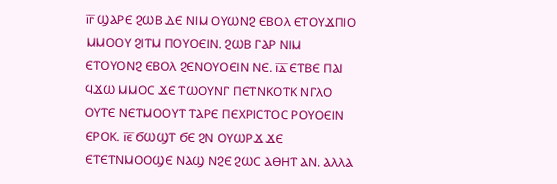ⲓ̅ⲅ̅ ϢⲀⲢⲈ ϨⲰⲂ ⲆⲈ ⲚⲒⲘ ⲞⲨⲰⲚϨ ⲈⲂⲞⲖ ⲈⲦⲞⲨϪⲠⲒⲞ ⲘⲘⲞⲞⲨ ϨⲒⲦⲘ ⲠⲞⲨⲞⲈⲒⲚ. ϨⲰⲂ ⲄⲀⲢ ⲚⲒⲘ ⲈⲦⲞⲨⲞⲚϨ ⲈⲂⲞⲖ ϨⲈⲚⲞⲨⲞⲈⲒⲚ ⲚⲈ. ⲓ̅ⲇ̅ ⲈⲦⲂⲈ ⲠⲀⲒ ϤϪⲰ ⲘⲘⲞⲤ ϪⲈ ⲦⲰⲞⲨⲚⲄ ⲠⲈⲦⲚⲔⲞⲦⲔ ⲚⲄⲖⲞ ⲞⲨⲦⲈ ⲚⲈⲦⲘⲞⲞⲨⲦ ⲦⲀⲢⲈ ⲠⲈⲬⲢⲒⲤⲦⲞⲤ ⲢⲞⲨⲞⲈⲒⲚ ⲈⲢⲞⲔ. ⲓ̅ⲉ̅ ϬⲰϢⲦ ϬⲈ ϨⲚ ⲞⲨⲰⲢϪ ϪⲈ ⲈⲦⲈⲦⲚⲘⲞⲞϢⲈ ⲚⲀϢ ⲚϨⲈ ϨⲰⲤ ⲀⲐⲎⲦ ⲀⲚ. ⲀⲖⲖⲀ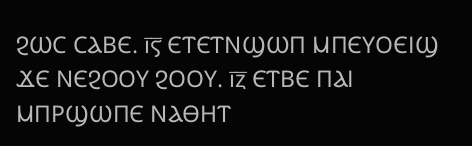ϨⲰⲤ ⲤⲀⲂⲈ. ⲓ̅ⲋ̅ ⲈⲦⲈⲦⲚϢⲰⲠ ⲘⲠⲈⲨⲞⲈⲒϢ ϪⲈ ⲚⲈϨⲞⲞⲨ ϨⲞⲞⲨ. ⲓ̅ⲍ̅ ⲈⲦⲂⲈ ⲠⲀⲒ ⲘⲠⲢϢⲰⲠⲈ ⲚⲀⲐⲎⲦ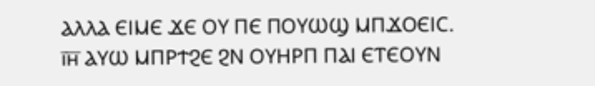ⲀⲖⲖⲀ ⲈⲒⲘⲈ ϪⲈ ⲞⲨ ⲠⲈ ⲠⲞⲨⲰϢ ⲘⲠϪⲞⲈⲒⲤ. ⲓ̅ⲏ̅ ⲀⲨⲰ ⲘⲠⲢϮϨⲈ ϨⲚ ⲞⲨⲎⲢⲠ ⲠⲀⲒ ⲈⲦⲈⲞⲨⲚ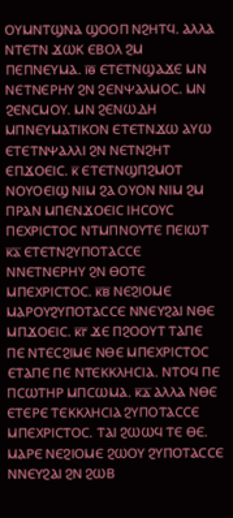ⲞⲨⲘⲚⲦϢⲚⲀ ϢⲞⲞⲠ ⲚϨⲎⲦϤ. ⲀⲖⲖⲀ ⲚⲦⲈⲦⲚ ϪⲰⲔ ⲈⲂⲞⲖ ϨⲘ ⲠⲈⲠⲚⲈⲨⲘⲀ. ⲓ̅ⲑ̅ ⲈⲦⲈⲦⲚϢⲀϪⲈ ⲘⲚ ⲚⲈⲦⲚⲈⲢⲎⲨ ϨⲚ ϨⲈⲚⲮⲀⲖⲘⲞⲤ. ⲘⲚ ϨⲈⲚⲤⲘⲞⲨ. ⲘⲚ ϨⲈⲚⲰⲆⲎ ⲘⲠⲚⲈⲨⲘⲀⲦⲒⲔⲞⲚ ⲈⲦⲈⲦⲚϪⲰ ⲀⲨⲰ ⲈⲦⲈⲦⲚⲮⲀⲖⲖⲒ ϨⲚ ⲚⲈⲦⲚϨⲎⲦ ⲈⲠϪⲞⲈⲒⲤ. ⲕ̅ ⲈⲦⲈⲦⲚϢⲠϨⲘⲞⲦ ⲚⲞⲨⲞⲈⲒϢ ⲚⲒⲘ ϨⲀ ⲞⲨⲞⲚ ⲚⲒⲘ ϨⲘ ⲠⲢⲀⲚ ⲘⲠⲈⲚϪⲞⲈⲒⲤ ⲒⲎⲤⲞⲨⲤ ⲠⲈⲬⲢⲒⲤⲦⲞⲤ ⲚⲦⲘⲠⲚⲞⲨⲦⲈ ⲠⲈⲒⲰⲦ ⲕ̅ⲁ̅ ⲈⲦⲈⲦⲚϨⲨⲠⲞⲦⲀⲤⲤⲈ ⲚⲚⲈⲦⲚⲈⲢⲎⲨ ϨⲚ ⲐⲞⲦⲈ ⲘⲠⲈⲬⲢⲒⲤⲦⲞⲤ. ⲕ̅ⲃ̅ ⲚⲈϨⲒⲞⲘⲈ ⲘⲀⲢⲞⲨϨⲨⲠⲞⲦⲀⲤⲤⲈ ⲚⲚⲈⲨϨⲀⲒ ⲚⲐⲈ ⲘⲠϪⲞⲈⲒⲤ. ⲕ̅ⲅ̅ ϪⲈ ⲠϨⲞⲞⲨⲦ ⲦⲀⲠⲈ ⲠⲈ ⲚⲦⲈⲤϨⲒⲘⲈ ⲚⲐⲈ ⲘⲠⲈⲬⲢⲒⲤⲦⲞⲤ ⲈⲦⲀⲠⲈ ⲠⲈ ⲚⲦⲈⲔⲔⲖⲎⲤⲒⲀ. ⲚⲦⲞϤ ⲠⲈ ⲠⲤⲰⲦⲎⲢ ⲘⲠⲤⲰⲘⲀ. ⲕ̅ⲇ̅ ⲀⲖⲖⲀ ⲚⲐⲈ ⲈⲦⲈⲢⲈ ⲦⲈⲔⲔⲖⲎⲤⲒⲀ ϨⲨⲠⲞⲦⲀⲤⲤⲈ ⲘⲠⲈⲬⲢⲒⲤⲦⲞⲤ. ⲦⲀⲒ ϨⲰⲰϤ ⲦⲈ ⲐⲈ. ⲘⲀⲢⲈ ⲚⲈϨⲒⲞⲘⲈ ϨⲰⲞⲨ ϨⲨⲠⲞⲦⲀⲤⲤⲈ ⲚⲚⲈⲨϨⲀⲒ ϨⲚ ϨⲰⲂ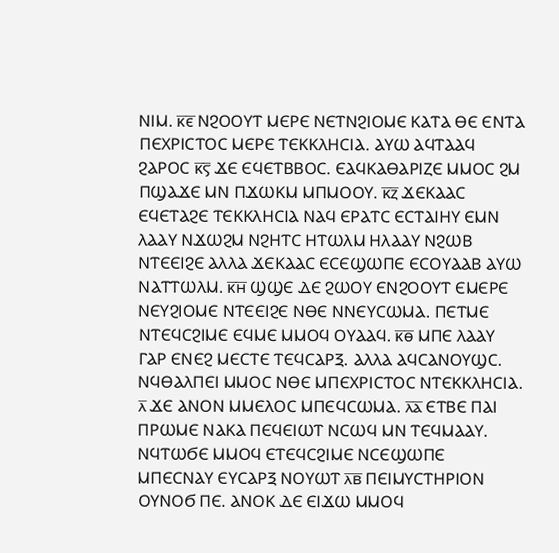ⲚⲒⲘ. ⲕ̅ⲉ̅ ⲚϨⲞⲞⲨⲦ ⲘⲈⲢⲈ ⲚⲈⲦⲚϨⲒⲞⲘⲈ ⲔⲀⲦⲀ ⲐⲈ ⲈⲚⲦⲀ ⲠⲈⲬⲢⲒⲤⲦⲞⲤ ⲘⲈⲢⲈ ⲦⲈⲔⲔⲖⲎⲤⲒⲀ. ⲀⲨⲰ ⲀϤⲦⲀⲀϤ ϨⲀⲢⲞⲤ ⲕ̅ⲋ̅ ϪⲈ ⲈϤⲈⲦⲂⲂⲞⲤ. ⲈⲀϤⲔⲀⲐⲀⲢⲒⲌⲈ ⲘⲘⲞⲤ ϨⲘ ⲠϢⲀϪⲈ ⲘⲚ ⲠϪⲰⲔⲘ ⲘⲠⲘⲞⲞⲨ. ⲕ̅ⲍ̅ ϪⲈⲔⲀⲀⲤ ⲈϤⲈⲦⲀϨⲈ ⲦⲈⲔⲔⲖⲎⲤⲒⲀ ⲚⲀϤ ⲈⲢⲀⲦⲤ ⲈⲤⲦⲀⲒⲎⲨ ⲈⲘⲚ ⲖⲀⲀⲨ ⲚϪⲰϨⲘ ⲚϨⲎⲦⲤ ⲎⲦⲰⲖⲘ ⲎⲖⲀⲀⲨ ⲚϨⲰⲂ ⲚⲦⲈⲈⲒϨⲈ ⲀⲖⲖⲀ ϪⲈⲔⲀⲀⲤ ⲈⲤⲈϢⲰⲠⲈ ⲈⲤⲞⲨⲀⲀⲂ ⲀⲨⲰ ⲚⲀⲦⲦⲰⲖⲘ. ⲕ̅ⲏ̅ ϢϢⲈ ⲆⲈ ϨⲰⲞⲨ ⲈⲚϨⲞⲞⲨⲦ ⲈⲘⲈⲢⲈ ⲚⲈⲨϨⲒⲞⲘⲈ ⲚⲦⲈⲈⲒϨⲈ ⲚⲐⲈ ⲚⲚⲈⲨⲤⲰⲘⲀ. ⲠⲈⲦⲘⲈ ⲚⲦⲈϤⲤϨⲒⲘⲈ ⲈϤⲘⲈ ⲘⲘⲞϤ ⲞⲨⲀⲀϤ. ⲕ̅ⲑ̅ ⲘⲠⲈ ⲖⲀⲀⲨ ⲄⲀⲢ ⲈⲚⲈϨ ⲘⲈⲤⲦⲈ ⲦⲈϤⲤⲀⲢⲜ. ⲀⲖⲖⲀ ⲀϤⲤⲀⲚⲞⲨϢⲤ. ⲚϤⲐⲀⲖⲠⲈⲒ ⲘⲘⲞⲤ ⲚⲐⲈ ⲘⲠⲈⲬⲢⲒⲤⲦⲞⲤ ⲚⲦⲈⲔⲔⲖⲎⲤⲒⲀ. ⲗ̅ ϪⲈ ⲀⲚⲞⲚ ⲘⲘⲈⲖⲞⲤ ⲘⲠⲈϤⲤⲰⲘⲀ. ⲗ̅ⲁ̅ ⲈⲦⲂⲈ ⲠⲀⲒ ⲠⲢⲰⲘⲈ ⲚⲀⲔⲀ ⲠⲈϤⲈⲒⲰⲦ ⲚⲤⲰϤ ⲘⲚ ⲦⲈϤⲘⲀⲀⲨ. ⲚϤⲦⲰϬⲈ ⲘⲘⲞϤ ⲈⲦⲈϤⲤϨⲒⲘⲈ ⲚⲤⲈϢⲰⲠⲈ ⲘⲠⲈⲤⲚⲀⲨ ⲈⲨⲤⲀⲢⲜ ⲚⲞⲨⲰⲦ ⲗ̅ⲃ̅ ⲠⲈⲒⲘⲨⲤⲦⲎⲢⲒⲞⲚ ⲞⲨⲚⲞϬ ⲠⲈ. ⲀⲚⲞⲔ ⲆⲈ ⲈⲒϪⲰ ⲘⲘⲞϤ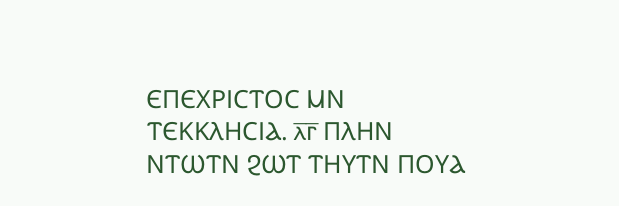ⲈⲠⲈⲬⲢⲒⲤⲦⲞⲤ ⲘⲚ ⲦⲈⲔⲔⲖⲎⲤⲒⲀ. ⲗ̅ⲅ̅ ⲠⲖⲎⲚ ⲚⲦⲰⲦⲚ ϨⲰⲦ ⲦⲎⲨⲦⲚ ⲠⲞⲨⲀ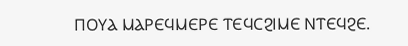ⲠⲞⲨⲀ ⲘⲀⲢⲈϤⲘⲈⲢⲈ ⲦⲈϤⲤϨⲒⲘⲈ ⲚⲦⲈϤϨⲈ.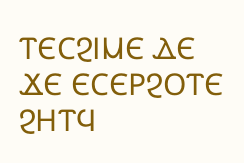ⲦⲈⲤϨⲒⲘⲈ ⲆⲈ ϪⲈ ⲈⲤⲈⲢϨⲞⲦⲈ ϨⲎⲦϤ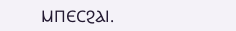ⲘⲠⲈⲤϨⲀⲒ.